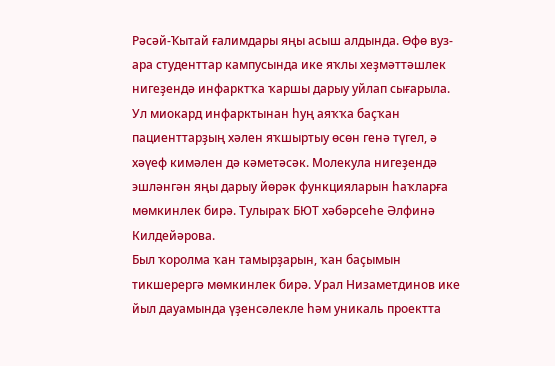Рәсәй-Ҡытай ғалимдары яңы асыш алдында. Өфө вуз-ара студенттар кампусында ике яҡлы хеҙмәттәшлек нигеҙендә инфарктҡа ҡаршы дарыу уйлап сығарыла. Ул миокард инфарктынан һуң аяҡҡа баҫҡан пациенттарҙың хәлен яҡшыртыу өсөн генә түгел, ә хәүеф кимәлен дә кәметәсәк. Молекула нигеҙендә эшләнгән яңы дарыу йөрәк функцияларын һаҡларға мөмкинлек бирә. Тулыраҡ БЮТ хәбәрсеһе Әлфинә Килдейәрова.
Был ҡоролма ҡан тамырҙарын, ҡан баҫымын тикшерергә мөмкинлек бирә. Урал Низаметдинов ике йыл дауамында үҙенсәлекле һәм уникаль проектта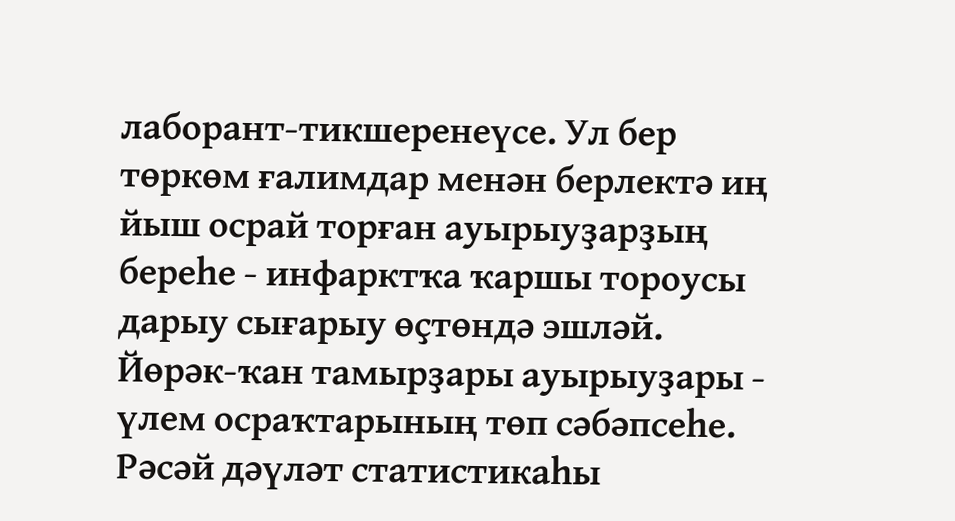лаборант-тикшеренеүсе. Ул бер төркөм ғалимдар менән берлектә иң йыш осрай торған ауырыуҙарҙың береһе - инфарктҡа ҡаршы тороусы дарыу сығарыу өҫтөндә эшләй.
Йөрәк-ҡан тамырҙары ауырыуҙары - үлем осраҡтарының төп сәбәпсеһе. Рәсәй дәүләт статистикаһы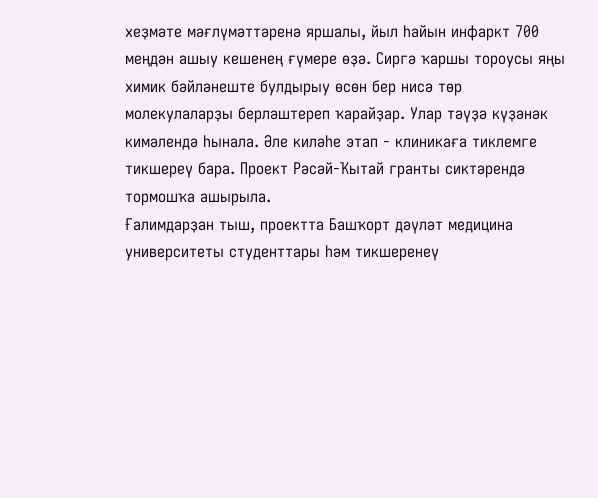хеҙмәте мәғлүмәттәренә яршалы, йыл һайын инфаркт 700 меңдән ашыу кешенең ғүмере өҙә. Сиргә ҡаршы тороусы яңы химик бәйләнеште булдырыу өсөн бер нисә төр молекулаларҙы берләштереп ҡарайҙар. Улар тәүҙә күҙәнәк кимәлендә һынала. Әле киләһе этап - клиникаға тиклемге тикшереү бара. Проект Рәсәй-Ҡытай гранты сиктәрендә тормошҡа ашырыла.
Ғалимдарҙан тыш, проектта Башҡорт дәүләт медицина университеты студенттары һәм тикшеренеү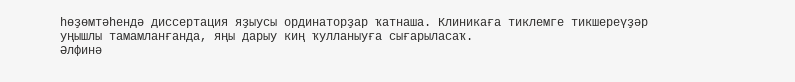һөҙөмтәһендә диссертация яҙыусы ординаторҙар ҡатнаша. Клиникаға тиклемге тикшереүҙәр уңышлы тамамланғанда, яңы дарыу киң ҡулланыуға сығарыласаҡ.
Әлфинә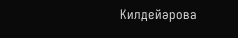Килдейәрова